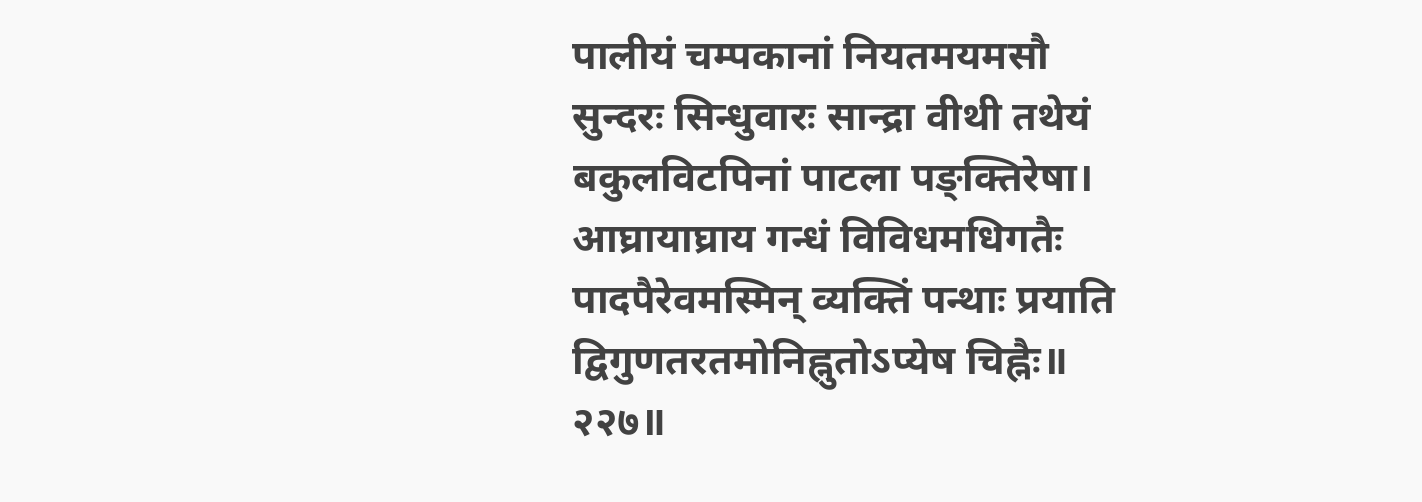पालीयं चम्पकानां नियतमयमसौ सुन्दरः सिन्धुवारः सान्द्रा वीथी तथेयं बकुलविटपिनां पाटला पङ्क्तिरेषा।
आघ्रायाघ्राय गन्धं विविधमधिगतैः पादपैरेवमस्मिन् व्यक्तिं पन्थाः प्रयाति द्विगुणतरतमोनिह्नुतोऽप्येष चिह्नैः॥ २२७॥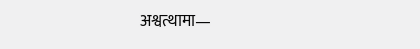अश्वत्थामा—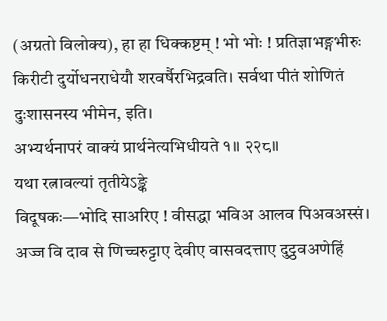(अग्रतो विलोक्य), हा हा धिक्कष्टम् ! भो भोः ! प्रतिज्ञाभङ्गभीरुः किरीटी दुर्योधनराधेयौ शरवर्षैरभिद्रवति। सर्वथा पीतं शोणितं दुःशासनस्य भीमेन, इति।
अभ्यर्थनापरं वाक्यं प्रार्थनेत्यभिधीयते १॥ २२८॥
यथा रत्नावल्यां तृतीयेऽङ्के
विदूषकः—भोदि साअरिए ! वीसद्धा भविअ आलव पिअवअस्सं। अज्ज वि दाव से णिच्चरुट्टाए देवीए वासवदत्ताए दुट्ठवअणेहिं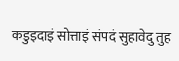कडुइदाइं सोत्ताइं संपदं सुहावेदु तुह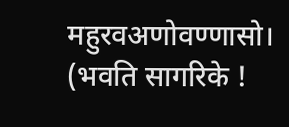महुरवअणोवण्णासो। (भवति सागरिके !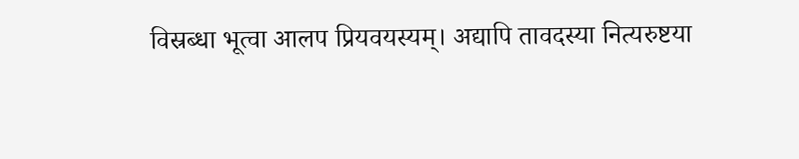विस्रब्धा भूत्वा आलप प्रियवयस्यम्। अद्यापि तावदस्या नित्यरुष्टया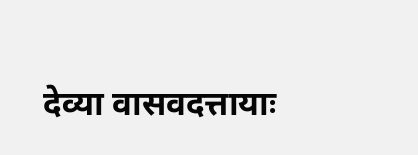देव्या वासवदत्तायाः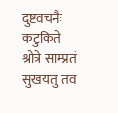दुष्टवचनैः कटुकिते श्रोत्रे साम्प्रतं सुखयतु तव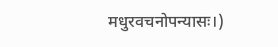मधुरवचनोपन्यासः।)